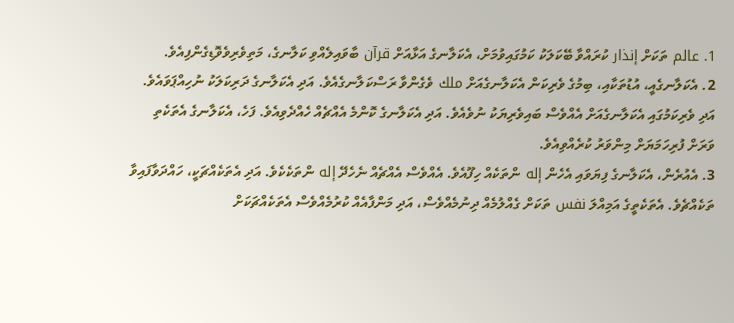1. عالم ތަކަށް إنذار ކުރައްވާ ބޭކަލަކު ކަމުގައިވުމަށް، އެކަލާނގެ އަޅާއަށް قرآن ބާވައިލެއްވި ކަލާނގެ، މަތިވެރިވެވޮޑިގެންފިއެވެ.
2. އެކަލާނގެއީ، އުޑުތަކާއި، ބިމުގެ ވެރިކަން އެކަލާނގެއަށް ملك ވެގެންވާ ރަސްކަލާނގެއެވެ. އަދި އެކަލާނގެ ދަރިކަލަކު ނުހިއްޕަވައެވެ. އަދި ވެރިކަމުގައި އެކަލާނގެއަށް އެއްވެސް ބައިވެރިޔަކު ނުވެއެވެ. އަދި އެކަލާނގެ ކޮންމެ އެއްޗެއް ހެއްދެވިއެވެ. ފަހެ، އެކަލާނގެ އެތަކެތި ވަރަށް ފުރިހަމަޔަށް މިންވަރު ކުރެއްވިއެވެ.
3. އެއުރެން، އެކަލާނގެ ފިޔަވައި އެހެން إله ންތަކެއް ހިފޫއެވެ. އެއްވެސް އެއްޗެއް ނެހެދޭ إله ންތަކެކެވެ. އަދި އެތަކެއްޗަކީ، ހައްދަވާފައިވާ ތަކެއްޗެވެ. އެތަކެތީގެ އަމިއްލަ نفس ތަކަށް ގެއްލުމެއް ދިނުމެއްވެސް، އަދި މަންފާއެއް ކުރުމެއްވެސް އެތަކެއްޗަކަށް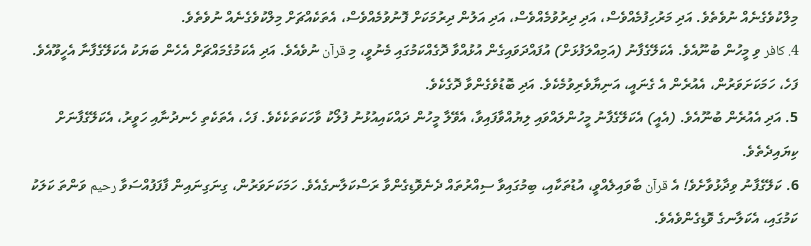މިލްކުވެގެނެއް ނުވެތެވެ. އަދި މަރުހިފުމެއްވެސް، އަދި ދިރުވުމެއްވެސް، އަދި އަލުން ދިރުމަކަށް ފޮނުވުމެއްވެސް، އެތަކެއްޗަށް މިލްކުވެގެނެއް ނުވެތެވެ.
4. كافر ވި މީހުން ބުނޫއެވެ. އެކަލޭގެފާނު (އަމިއްލަފުޅަށް) އުފައްދަވައިގެން އުޅުއްވާ ދޮގެއްކަމުގައި މެނުވީ، މި قرآن ނުވެއެވެ. އަދި އެކަމުގެމައްޗަށް އެހެން ބަޔަކު އެކަލޭގެފާނާ އެހީވޫއެވެ. ފަހެ، ހަމަކަށަވަރުން، އެއުރެން އެ ގެނައީ، އަނިޔާވެރިވުމެކެވެ. އަދި ބޮޑުވެގެންވާ ދޮގެކެވެ.
5. އަދި އެއުރެން ބުނޫއެވެ. (އެއީ) އެކަލޭގެފާނު މީހުންލައްވައި ލިޔުއްވާފައިވާ، އެވޭލާ މީހުން ދައްކައިއުޅުނު ފުލޯކު ވާހަކަތަކެކެވެ. ފަހެ، އެތަކެތި ހެނދުނާއި ހަވީރު، އެކަލޭގެފާނަށް ކިޔައިދެތެވެ.
6. ކަލޭގެފާނު ވިދާޅުވާށެވެ! އެ قرآن ބާވައިލެއްވީ، އުޑުތަކާއި، ބިމުގައިވާ ސިއްރުތައް ދެނެވޮޑިގެންވާ ރަސްކަލާނގެއެވެ. ހަމަކަށަވަރުން، ގިނަގިނައިން ފާފަފުއްސަވާ رحيم ވަންތަ ކަލަކު ކަމުގައި، އެކަލާނގެ ވޮޑިގެންވެއެވެ.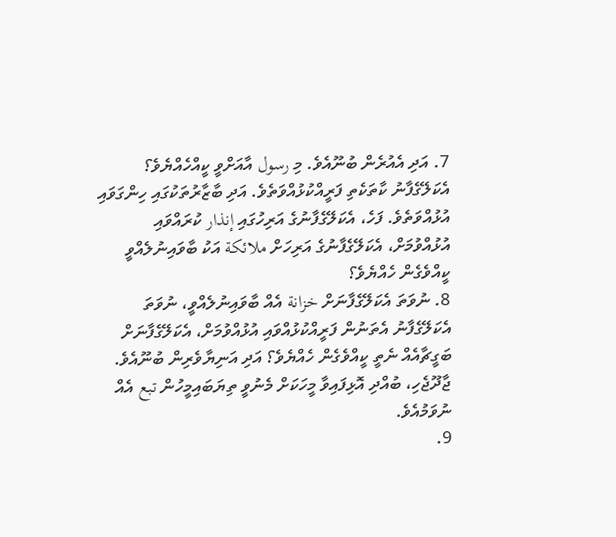7. އަދި އެއުރެން ބުނޫއެވެ. މި رسول އާއަށްވީ ކީއްހެއްޔެވެ؟ އެކަލޭގެފާނު ކާތަކެތި ފަރީއްކުޅުއްވަތެވެ. އަދި ބާޒާރުތަކުގައި ހިންގަވައި އުޅުއްވަތެވެ. ފަހެ، އެކަލޭގެފާނުގެ އަރިހުގައި إنذار ކުރައްވައި އުޅުއްވުމަށް، އެކަލޭގެފާނުގެ އަރިހަށް ملائكة އަކު ބާވައިނުލެއްވީ ކީއްވެގެން ހެއްޔެވެ؟
8. ނުވަތަ އެކަލޭގެފާނަށް خزانة އެއް ބާވައިނުލެއްވީ، ނުވަތަ އެކަލޭގެފާނު އެތަނުން ފަރީއްކުޅުއްވައި އުޅުއްވުމަށް، އެކަލޭގެފާނަށް ބަގީޗާއެއް ނެތީ ކީއްވެގެން ހެއްޔެވެ؟ އަދި އަނިޔާވެރިން ބުނޫއެވެ. ޖާދޫޖެހި، ބުއްދި އޮޅިފައިވާ މީހަކަށް މެނުވީ ތިޔަބައިމީހުން تبع އެއް ނުވަމުއެވެ.
9.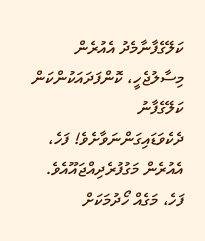ކަލޭގެފާނާމެދު އެއުރެން މިސާލުޖެހީ، ކޮންފަދައަކުންކަން ކަލޭގެފާނު ދެކެވަޑައިގަންނަވާށެވެ! ފަހެ، އެއުރެން މަގުފުރެދިއްޖައޫއެވެ. ފަހެ، މަގެއް ހޯދުމަކަށް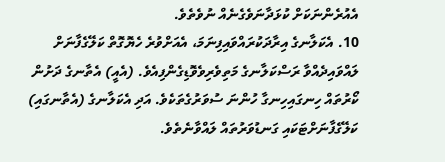އެއުރެންނަކަށް ކުޅަދާނަވެގެނެއް ނުވެތެވެ.
10. އެކަލާނގެ އިރާދަކުރައްވައިފިނަމަ، އެއަށްވުރެ ހެޔޮގޮތް ކަލޭގެފާނަށް ލައްވައިދެއްވާ ރަސްކަލާނގެ މަތިވެރިވެވޮޑިގެންފިއެވެ. (އެއީ) އެތާނގެ ދަށުން ކޯރުތައް ހިނގައިހިނގާ ހުންނަ ސުވަރުގެތަކެވެ. އަދި އެކަލާނގެ (އެތާނގައި) ކަލޭގެފާނަށްޓަކައި ގަނޑުވަރުތައް ލައްވާނެތެވެ.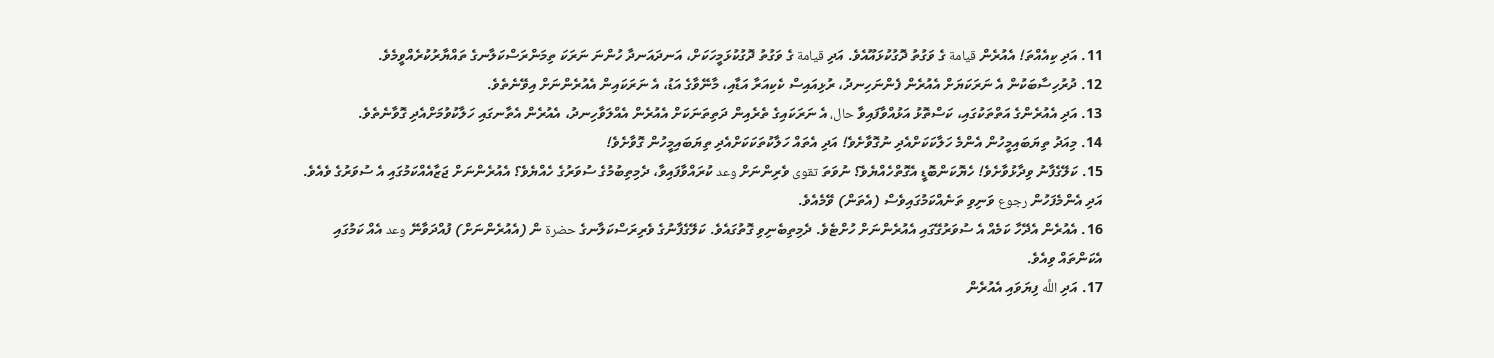11. އަދި ކިއެއްތަ! އެއުރެން قيامة ގެ ވަގުތު ދޮގުކުޅައޫއެވެ. އަދި قيامة ގެ ވަގުތު ދޮގުކުޅަމީހަކަށް، އަނދައަނދާ ހުންނަ ނަރަކަ ތިމަންރަސްކަލާނގެ ތައްޔާރުކުރެއްވީމެވެ.
12. ދުރުހިސާބަކުން އެ ނަރަކަޔަށް އެއުރެން ފެންނަހިނދު، ރުޅިއައިސް ކެކިއަރާ އަޑާއި، މާނޭވާގެ އަޑު، އެ ނަރަކައިން އެއުރެންނަށް އިވޭނެތެވެ.
13. އަދި އެއުރެންގެ އަތްތަކުގައި، ކަސްތޮޅު އަޅުއްވާފައިވާ حال، އެ ނަރަކައިގެ ތެރެއިން ދަތިތަނަކަށް އެއުރެން އެއްލަވާހިނދު، އެއުރެން އެތާނގައި ހަލާކުވުމަށްއެދި ގޮވާނެތެވެ.
14. މިއަދު ތިޔަބައިމީހުން އެންމެ ހަލާކަކަށްއެދި ނުގޮވާށެވެ! އަދި އެތައް ހަލާކުތަކަކަށްއެދި ތިޔަބައިމީހުން ގޮވާށެވެ!
15. ކަލޭގެފާނު ވިދާޅުވާށެވެ! ހެޔޮކަންބޮޑީ އެގޮތްހެއްޔެވެ؟ ނުވަތަ تقوى ވެރިންނަށް وعد ކުރައްވާފައިވާ، ދެމިތިބުމުގެ ސުވަރުގެ ހެއްޔެވެ؟ އެއުރެންނަށް ޖަޒާއެއްކަމުގައި އެ ސުވަރުގެ ވެއެވެ. އަދި އެންމެފަހުން رجوع ވަނިވި ތަނެއްކަމުގައިވެސް (އެތަން) ވޭމެއެވެ.
16. އެއުރެން އެދޭހާ ކަމެއް އެ ސުވަރުގޭގައި އެއުރެންނަށް ހުށްޓެވެ. ދެމިތިބެނިވި ގޮތުގައެވެ. ކަލޭގެފާނުގެ ވެރިރަސްކަލާނގެ حضرة ން (އެއުރެންނަށް) ފުއްދަވާނޭ وعد އެއް ކަމުގައި އެކަންތައް ވިއެވެ.
17. އަދި اللَّه ފިޔަވައި އެއުރެން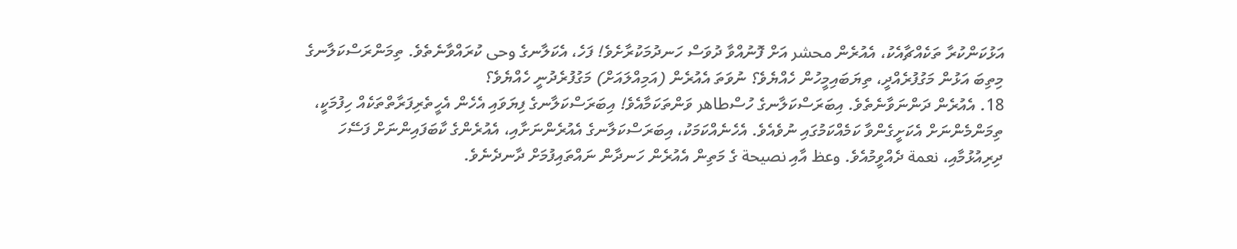އަޅުކަންކުރާ ތަކެއްޗާއެކު، އެއުރެން محشر އަށް ފޮނުއްވާ ދުވަސް ހަނދުމަކުރާށެވެ! ފަހެ، އެކަލާނގެ وحى ކުރައްވާނެތެވެ. ތިމަންރަސްކަލާނގެ މިތިބަ އަޅުން މަގުފުރެއްދީ، ތިޔަބައިމީހުން ހެއްޔެވެ؟ ނުވަތަ އެއުރެން (އަމިއްލައަށް) މަގުފުރެދުނީ ހެއްޔެވެ؟
18. އެއުރެން ދަންނަވާނެތެވެ. އިބަރަސްކަލާނގެ ހުސްطاهر ވަންތަކަމާއެވެ! އިބަރަސްކަލާނގެ ފިޔަވައި އެހެން އެހީތެރިފަރާތްތަކެއް ހިފުމަކީ، ތިމަންމެންނަށް އެކަށީގެންވާ ކަމެއްކަމުގައި ނުވެއެވެ. އެހެނެއްކަމަކު، އިބަރަސްކަލާނގެ އެއުރެންނަށާއި، އެއުރެންގެ ކާބަފައިންނަށް ފަސޭހަ ދިރިއުޅުމާއި، نعمة ދެއްވީމުއެވެ. وعظ އާއި نصيحة ގެ މަތިން އެއުރެން ހަނދާން ނައްތައިފުމަށް ދާނދެނެވެ.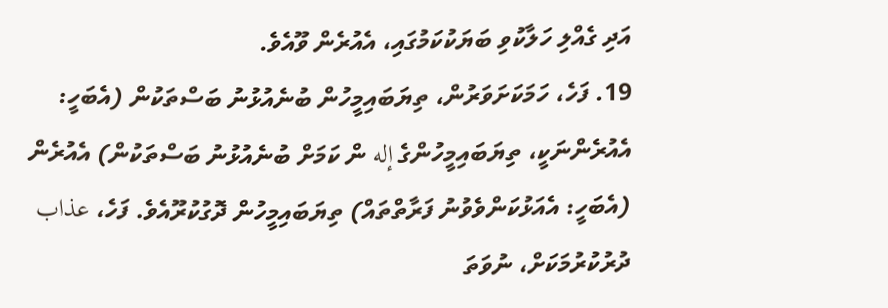އަދި ގެއްލި ހަލާކުވި ބަޔަކުކަމުގައި، އެއުރެން ވޫއެވެ.
19. ފަހެ، ހަމަކަށަވަރުން، ތިޔަބައިމީހުން ބުނެއުޅުނު ބަސްތަކުން (އެބަހީ: އެއުރެންނަކީ، ތިޔަބައިމީހުންގެ إله ން ކަމަށް ބުނެއުޅުނު ބަސްތަކުން) އެއުރެން (އެބަހީ: އެއަޅުކަންވެވުނު ފަރާތްތައް) ތިޔަބައިމީހުން ދޮގުކުރޫއެވެ. ފަހެ، عذاب ދުރުކުރުމަކަށް، ނުވަތަ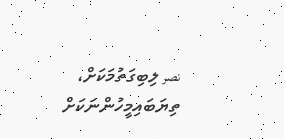نصر ލިބިގަތުމަކަށް، ތިޔަބައިމީހުންނަކަށް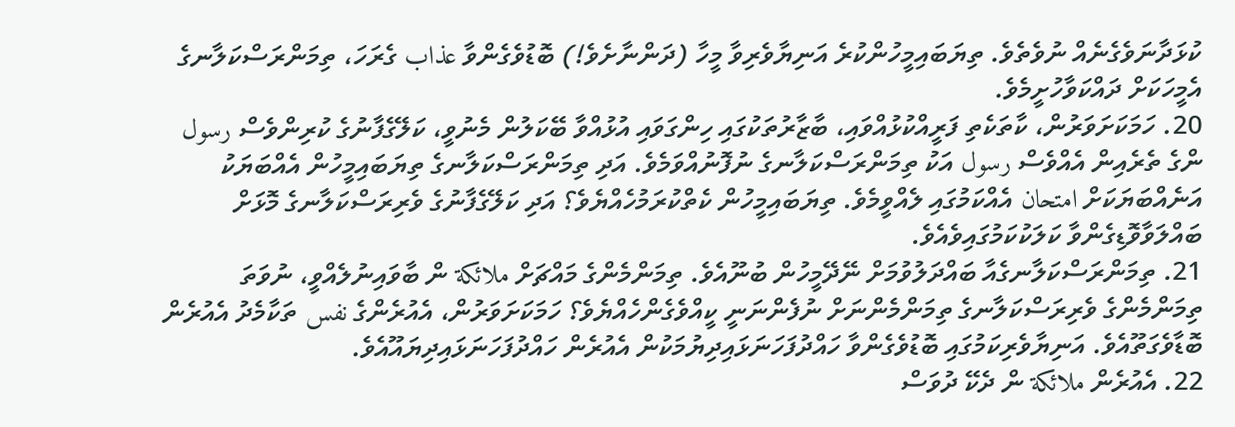ކުޅަދާނަވެގެނެއް ނުވެތެވެ. ތިޔަބައިމީހުންކުރެ އަނިޔާވެރިވާ މީހާ (ދަންނާށެވެ!) ބޮޑުވެގެންވާ عذاب ގެރަހަ، ތިމަންރަސްކަލާނގެ އެމީހަކަށް ދައްކަވާހުށީމެވެ.
20. ހަމަކަށަވަރުން، ކާތަކެތި ފަރީއްކުޅުއްވައި، ބާޒާރުތަކުގައި ހިންގަވައި އުޅުއްވާ ބޭކަލުން މެނުވީ، ކަލޭގެފާނުގެ ކުރިންވެސް رسول ންގެ ތެރެއިން އެއްވެސް رسول އަކު ތިމަންރަސްކަލާނގެ ނުފޮނުއްވަމެވެ. އަދި ތިމަންރަސްކަލާނގެ ތިޔަބައިމީހުން އެއްބަޔަކު އަނެއްބަޔަކަށް امتحان އެއްކަމުގައި ލެއްވީމެވެ. ތިޔަބައިމީހުން ކެތްކުރަމުހެއްޔެވެ؟ އަދި ކަލޭގެފާނުގެ ވެރިރަސްކަލާނގެ މޮޅަށް ބައްލަވާވޮޑިގެންވާ ކަލަކުކަމުގައިވެއެވެ.
21. ތިމަންރަސްކަލާނގެއާ ބައްދަލުވުމަށް ނޭދޭމީހުން ބުނޫއެވެ. ތިމަންމެންގެ މައްޗަށް ملائكة ން ބާވައިނުލެއްވީ، ނުވަތަ ތިމަންމެންގެ ވެރިރަސްކަލާނގެ ތިމަންމެންނަށް ނުފެންނަނީ ކީއްވެގެންހެއްޔެވެ؟ ހަމަކަށަވަރުން، އެއުރެންގެ نفس ތަކާމެދު އެއުރެން ބޮޑާވެގަތޫއެވެ. އަނިޔާވެރިކަމުގައި ބޮޑުވެގެންވާ ހައްދުފަހަނަޅައިދިޔުމަކުން އެއުރެން ހައްދުފަހަނަޅައިދިޔައޫއެވެ.
22. އެއުރެން ملائكة ން ދެކޭ ދުވަސް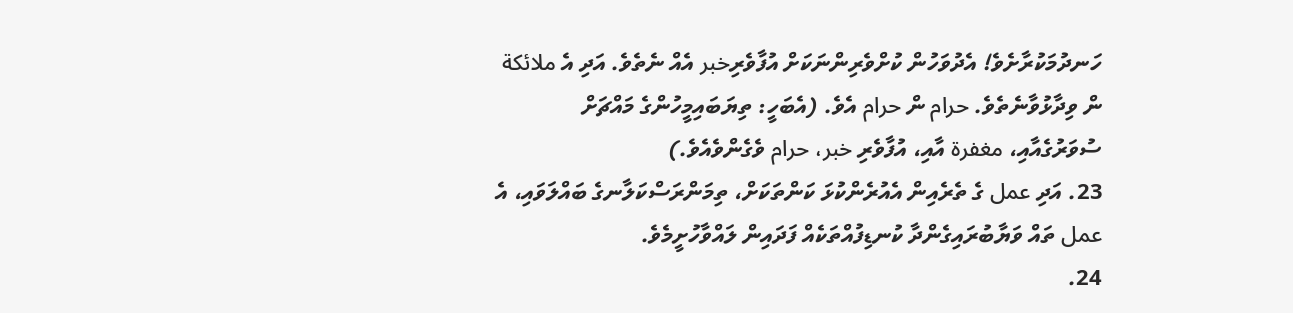ހަނދުމަކުރާށެވެ! އެދުވަހުން ކުށްވެރިންނަކަށް އުފާވެރިخبر އެއް ނެތެވެ. އަދި އެ ملائكة ން ވިދާޅުވާނެތެވެ. حرام ން حرام އެވެ. (އެބަހީ: ތިޔަބައިމީހުންގެ މައްޗަށް ސުވަރުގެއާއި، مغفرة އާއި، އުފާވެރި خبر، حرام ވެގެންވެއެވެ.)
23. އަދި عمل ގެ ތެރެއިން އެއުރެންކުޅަ ކަންތަކަށް، ތިމަންރަސްކަލާނގެ ބައްލަވައި، އެ عمل ތައް ވަޔާބުރައިގެންދާ ކުނޑިފުއްތަކެއް ފަދައިން ލައްވާހުށީމެވެ.
24.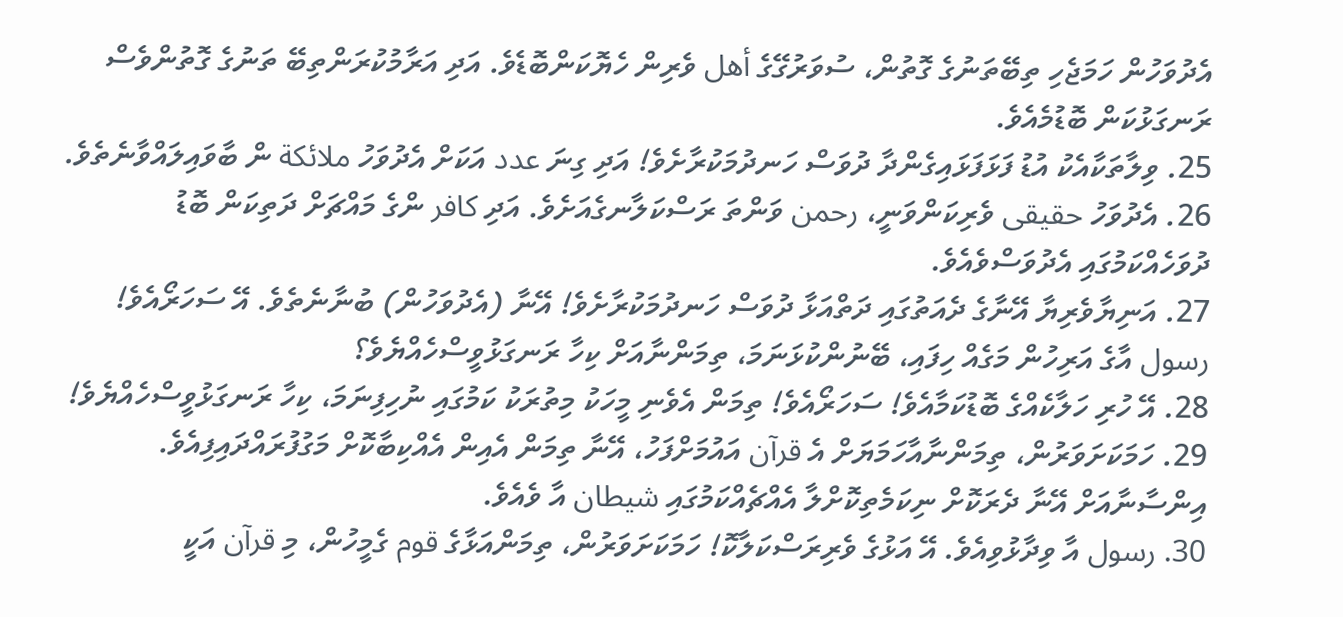އެދުވަހުން ހަމަޖެހި ތިބޭތަނުގެ ގޮތުން، ސުވަރުގޭގެ أهل ވެރިން ހެޔޮކަންބޮޑެވެ. އަދި އަރާމުކުރަންތިބޭ ތަނުގެ ގޮތުންވެސް ރަނގަޅުކަން ބޮޑުމެއެވެ.
25. ވިލާތަކާއެކު އުޑު ފަޅަފަޅައިގެންދާ ދުވަސް ހަނދުމަކުރާށެވެ! އަދި ގިނަ عدد އަކަށް އެދުވަހު ملائكة ން ބާވައިލައްވާނެތެވެ.
26. އެދުވަހު حقيقى ވެރިކަންވަނީ، رحمن ވަންތަ ރަސްކަލާނގެއަށެވެ. އަދި كافر ންގެ މައްޗަށް ދަތިކަން ބޮޑު ދުވަހެއްކަމުގައި އެދުވަސްވެއެވެ.
27. އަނިޔާވެރިޔާ އޭނާގެ ދެއަތުގައި ދަތްއަޅާ ދުވަސް ހަނދުމަކުރާށެވެ! އޭނާ (އެދުވަހުން) ބުނާނެތެވެ. އޭ ސަހަރޯއެވެ! رسول އާގެ އަރިހުން މަގެއް ހިފައި، ބޭނުންކުޅަނަމަ، ތިމަންނާއަށް ކިހާ ރަނގަޅުވީސްހެއްޔެވެ؟
28. އޭ ހުރި ހަލާކެއްގެ ބޮޑުކަމާއެވެ! ސަހަރޯއެވެ! ތިމަން އެވެނި މީހަކު މިތުރަކު ކަމުގައި ނުހިފިނަމަ، ކިހާ ރަނގަޅުވީސްހެއްޔެވެ!
29. ހަމަކަށަވަރުން، ތިމަންނާއާހަމަޔަށް އެ قرآن އައުމަށްފަހު، އޭނާ ތިމަން އެއިން އެއްކިބާކޮށް މަގުފުރައްދައިފިއެވެ. އިންސާނާއަށް އޭނާ ދެރަކޮށް ނިކަމެތިކޮށްލާ އެއްޗެއްކަމުގައި شيطان އާ ވެއެވެ.
30. رسول އާ ވިދާޅުވިއެވެ. އޭ އަޅުގެ ވެރިރަސްކަލާކޮ! ހަމަކަށަވަރުން، ތިމަންއަޅާގެ قوم ގެމީހުން، މި قرآن އަކީ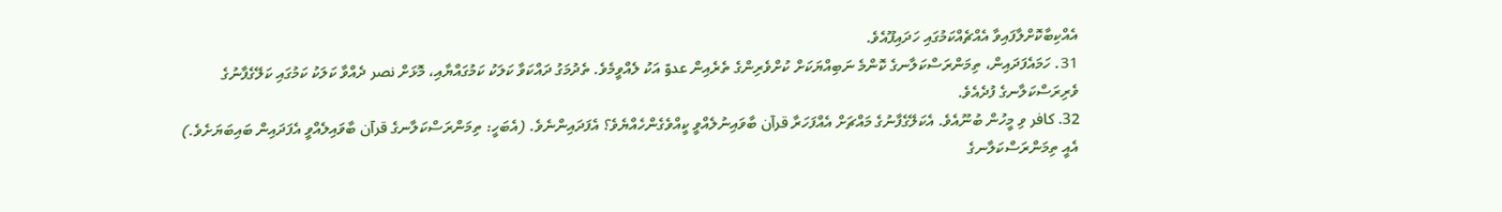އެއްކިބާކޮށްލާފައިވާ އެއްޗެއްކަމުގައި ހަދައިފޫއެވެ.
31. ހަމައެފަދައިން، ތިމަންރަސްކަލާނގެ ކޮންމެ ނަބިއްޔަކަށް ކުށްވެރިންގެ ތެރެއިން عدوّ އަކު ލެއްވީމެވެ. ތެދުމަގު ދައްކަވާ ކަލަކު ކަމުގައްޔާއި، މޮޅަށް نصر ދެއްވާ ކަލަކު ކަމުގައި ކަލޭގެފާނުގެ ވެރިރަސްކަލާނގެ ފުދެއެވެ.
32. كافر ވި މީހުން ބުނޫއެވެ. އެކަލޭގެފާނުގެ މައްޗަށް އެއްފަހަރާ قرآن ބާވައިނުލެއްވީ ކީއްވެގެންހެއްޔެވެ؟ އެފަދައިންނެވެ. (އެބަހީ: ތިމަންރަސްކަލާނގެ قرآن ބާވައިލެއްވީ އެފަދައިން ބައިބަޔަށެވެ.) އެއީ ތިމަންރަސްކަލާނގެ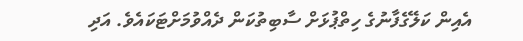އެއިން ކަލޭގެފާނުގެ ހިތްޕުޅަށް ސާބިތުކަން ދެއްވުމަށްޓަކައެވެ. އަދި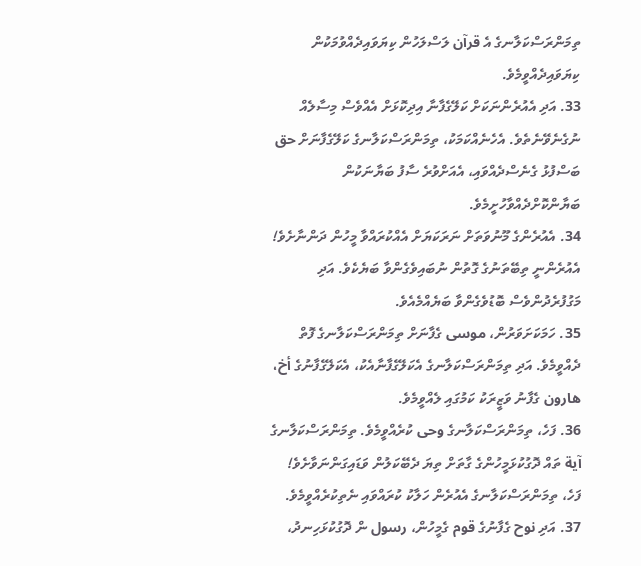ތިމަންރަސްކަލާނގެ އެ قرآن ލަސްލަހުން ކިޔަވައިދެއްވުމަކުން ކިޔަވައިދެއްވީމެވެ.
33. އަދި އެއުރެންނަކަށް ކަލޭގެފާނާ އިދިކޮޅަށް އެއްވެސް މިސާލެއް ނުގެނެވޭނެތެވެ. އެހެނެއްކަމަކު، ތިމަންރަސްކަލާނގެ ކަލޭގެފާނަށް حق ބަސްފުޅު ގެނެސްދެއްވައި، އެއަށްވުރެ ސާފު ބަޔާނަކުން ބަޔާންކޮށްދެއްވާހުށީމެވެ.
34. އެއުރެންގެ މޫނުވަތަށް ނަރަކަޔަށް އެއްކުރައްވާ މީހުން ދަންނާށެވެ! އެއުރެންނީ ތިބޭތަނުގެ ގޮތުން ނުބައިވެގެންވާ ބަޔެކެވެ. އަދި މަގުފުރެދުންވެސް ބޮޑުވެގެންވާ ބަޔެއްމެއެވެ.
35. ހަމަކަށަވަރުން، موسى ގެފާނަށް ތިމަންރަސްކަލާނގެ ފޮތް ދެއްވީމެވެ. އަދި ތިމަންރަސްކަލާނގެ އެކަލޭގެފާނާއެކު، އެކަލޭގެފާނުގެ أخ، هارون ގެފާނު ވަޒީރަކު ކަމުގައި ލެއްވީމެވެ.
36. ފަހެ، ތިމަންރަސްކަލާނގެ وحى ކުރެއްވީމެވެ. ތިމަންރަސްކަލާނގެ آية ތައް ދޮގުކުޅަމީހުންގެ ގާތަށް ތިޔަ ދެބޭކަލުން ވަޑައިގަންނަވާށެވެ! ފަހެ، ތިމަންރަސްކަލާނގެ އެއުރެން ހަލާކު ކުރައްވައި ނެތިކުރެއްވީމެވެ.
37. އަދި نوح ގެފާނުގެ قوم ގެމީހުން، رسول ން ދޮގުކުޅަހިނދު،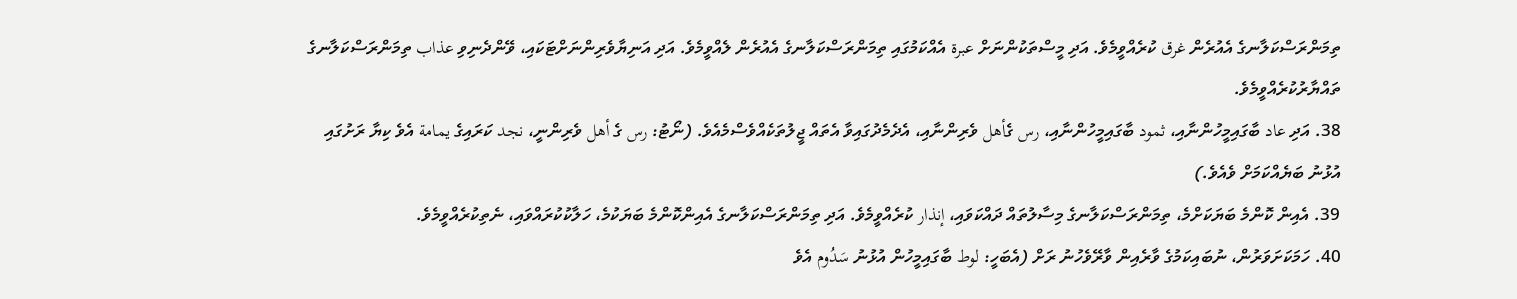ތިމަންރަސްކަލާނގެ އެއުރެން غرق ކުރެއްވީމެވެ. އަދި މީސްތަކުންނަށް عبرة އެއްކަމުގައި ތިމަންރަސްކަލާނގެ އެއުރެން ލެއްވީމެވެ. އަދި އަނިޔާވެރިންނަށްޓަކައި، ވޭންދެނިވި عذاب ތިމަންރަސްކަލާނގެ ތައްޔާރުކުރެއްވީމެވެ.
38. އަދި عاد ބާގައިމީހުންނާއި، ثمود ބާގައިމީހުންނާއި، رس ގެأهل ވެރިންނާއި، އެދެމެދުގައިވާ އެތައް ޖީލުތަކެއްވެސްމެއެވެ. (ނޯޓު: رس ގެ أهل ވެރިންނީ، نجد ކަރައިގެ يمامة އެވެ ކިޔާ ރަށުގައި އުޅުނު ބަޔެއްކަމަށް ވެއެވެ.)
39. އެއިން ކޮންމެ ބަޔަކަށްމެ، ތިމަންރަސްކަލާނގެ މިސާލުތައް ދައްކަވައި، إنذار ކުރެއްވީމެވެ. އަދި ތިމަންރަސްކަލާނގެ އެއިންކޮންމެ ބަޔަކުމެ، ހަލާކުކުރައްވައި، ނެތިކުރެއްވީމެވެ.
40. ހަމަކަށަވަރުން، ނުބައިކަމުގެ ވާރެއިން ވާރޭވެހުނު ރަށް (އެބަހީ: لوط ބާގައިމީހުން އުޅުނު سَدُوم އެވެ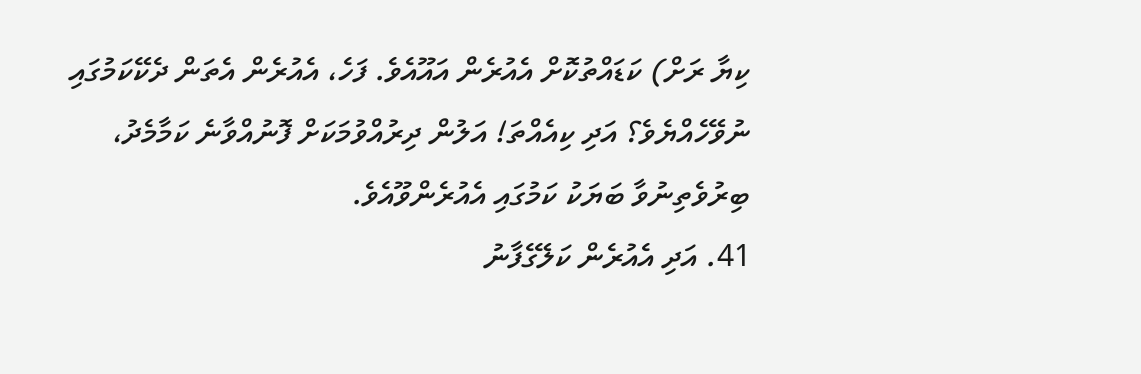ކިޔާ ރަށް) ކަޑައްތުކޮށް އެއުރެން އައޫއެވެ. ފަހެ، އެއުރެން އެތަން ދެކޭކަމުގައި ނުވޭހެއްޔެވެ؟ އަދި ކިއެއްތަ! އަލުން ދިރުއްވުމަކަށް ފޮނުއްވާނެ ކަމާމެދު، ބިރުވެތިނުވާ ބަޔަކު ކަމުގައި އެއުރެންވޫއެވެ.
41. އަދި އެއުރެން ކަލޭގެފާނު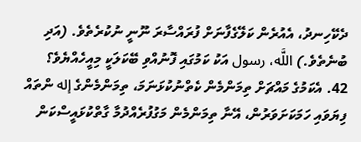ދެކޭހިނދު، އެއުރެން ކަލޭގެފާނަށް ފުރައްސާރަ ނޫނީ ނުކުރެތެވެ. (އަދި ބުނެތެވެ.) اللَّه، رسول އަކު ކަމުގައި ފޮނުއްވި ބޭކަލަކީ މިއީހެއްޔެވެ؟
42. އެކަމުގެ މައްޗަށް ތިމަންމެން ކެތްނުކުޅަނަމަ، ތިމަންމެންގެ إله ންތައް ފިޔަވައި ހަމަކަށަވަރުން، އޭނާ ތިމަންމެން މަގުފުރެއްދުމާ ގާތްކުޅައީސްކަން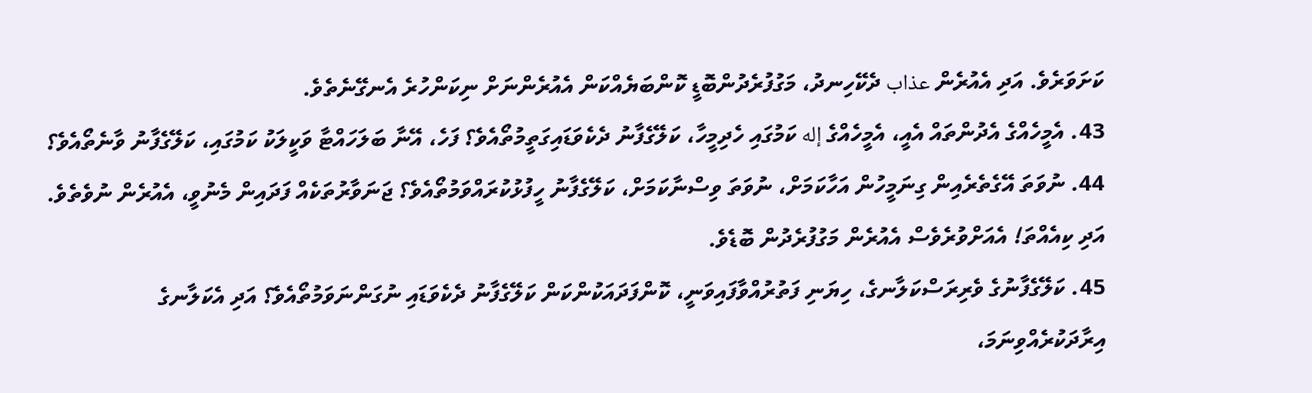ކަށަވަރެވެ. އަދި އެއުރެން عذاب ދެކޭހިނދު، މަގުފުރެދުންބޮޑީ ކޮންބަޔެއްކަން އެއުރެންނަށް ނިކަންހުރެ އެނގޭނެތެވެ.
43. އެމީހެއްގެ އެދުންތައް އެއީ، އެމީހެއްގެ إله ކަމުގައި ހެދިމީހާ، ކަލޭގެފާނު ދެކެވަޑައިގަތީމުތޯއެވެ؟ ފަހެ، އޭނާ ބަލަހައްޓާ ވަކީލަކު ކަމުގައި، ކަލޭގެފާނު ވާނެތޯއެވެ؟
44. ނުވަތަ އޭގެތެރެއިން ގިނަމީހުން އަހާކަމަށް، ނުވަތަ ވިސްނާކަމަށް، ކަލޭގެފާނު ހީފުޅުކުރައްވަމުތޯއެވެ؟ ޖަނަވާރުތަކެއް ފަދައިން މެނުވީ، އެއުރެން ނުވެތެވެ. އަދި ކިއެއްތަ! އެއަށްވުރެވެސް އެއުރެން މަގުފުރެދުން ބޮޑެވެ.
45. ކަލޭގެފާނުގެ ވެރިރަސްކަލާނގެ، ހިޔަނި ފަތުރުއްވާފައިވަނީ، ކޮންފަދައަކުންކަން ކަލޭގެފާނު ދެކެވަޑައި ނުގަންނަވަމުތޯއެވެ؟ އަދި އެކަލާނގެ އިރާދަކުރެއްވިނަމަ،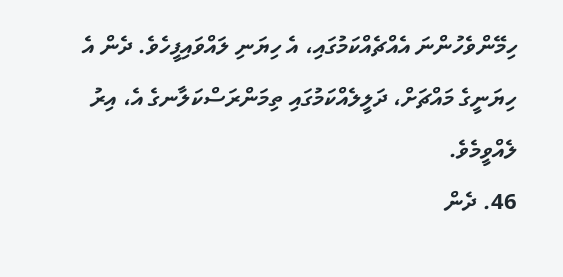ހިމޭންވެހުންނަ އެއްޗެއްކަމުގައި، އެ ހިޔަނި ލައްވައިފީހެވެ. ދެން އެ ހިޔަނީގެ މައްޗަށް، ދަލީލެއްކަމުގައި ތިމަންރަސްކަލާނގެ އެ، އިރު ލެއްވީމެވެ.
46. ދެން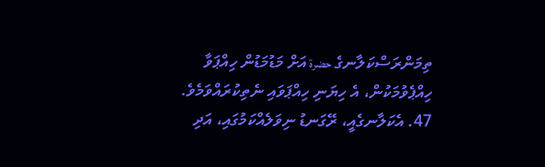ތިމަންރަސްކަލާނގެ حضرة އަށް މަޑުމަޑުން ހިއްޕަވާ ހިއްޕެވުމަކުން، އެ ހިޔަނި ހިއްޕަވައި ނެތިކުރައްވަމެވެ.
47. އެކަލާނގެއީ، ރޭގަނޑު ނިވަލެއްކަމުގައި، އަދި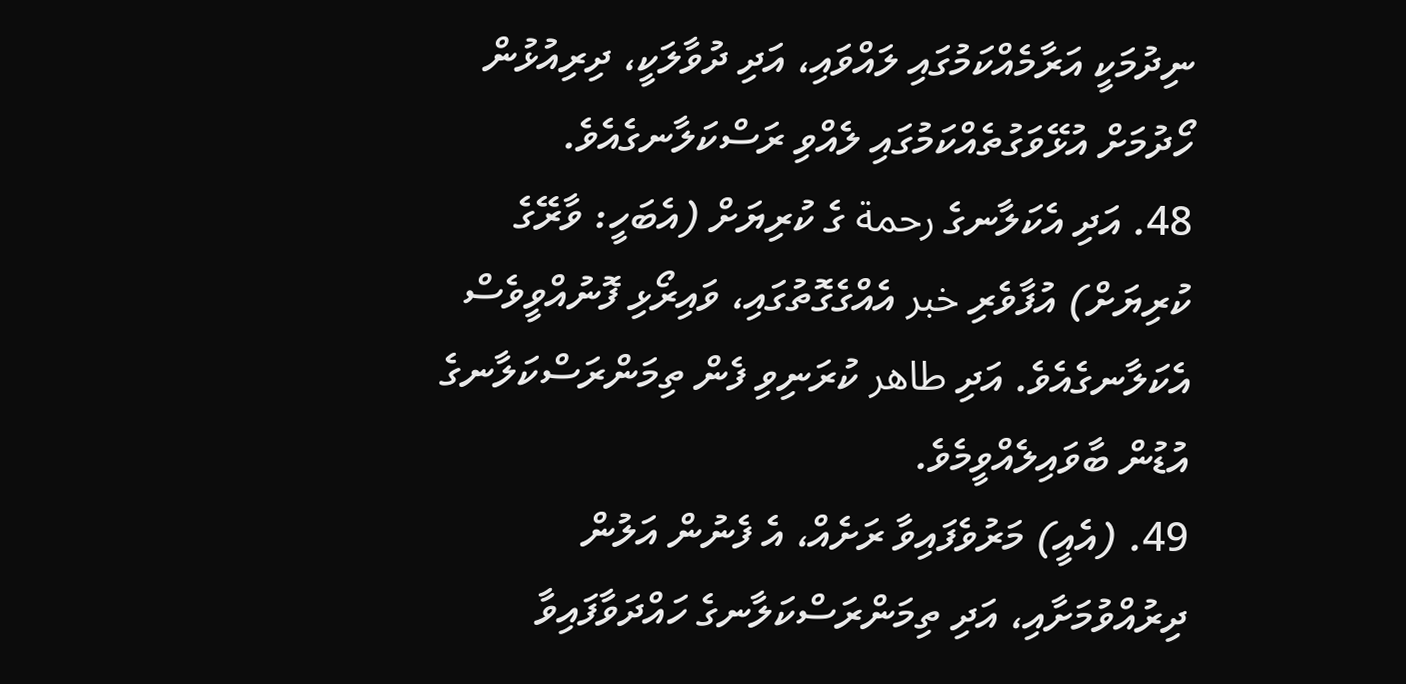ނިދުމަކީ އަރާމެއްކަމުގައި ލައްވައި، އަދި ދުވާލަކީ، ދިރިއުޅުން ހޯދުމަށް އުޅޭވަގުތެއްކަމުގައި ލެއްވި ރަސްކަލާނގެއެވެ.
48. އަދި އެކަލާނގެ رحمة ގެ ކުރިޔަށް (އެބަހީ: ވާރޭގެ ކުރިޔަށް) އުފާވެރި خبر އެއްގެގޮތުގައި، ވައިރޯޅި ފޮނުއްވީވެސް އެކަލާނގެއެވެ. އަދި طاهر ކުރަނިވި ފެން ތިމަންރަސްކަލާނގެ އުޑުން ބާވައިލެއްވީމެވެ.
49. (އެއީ) މަރުވެފައިވާ ރަށެއް، އެ ފެނުން އަލުން ދިރުއްވުމަށާއި، އަދި ތިމަންރަސްކަލާނގެ ހައްދަވާފައިވާ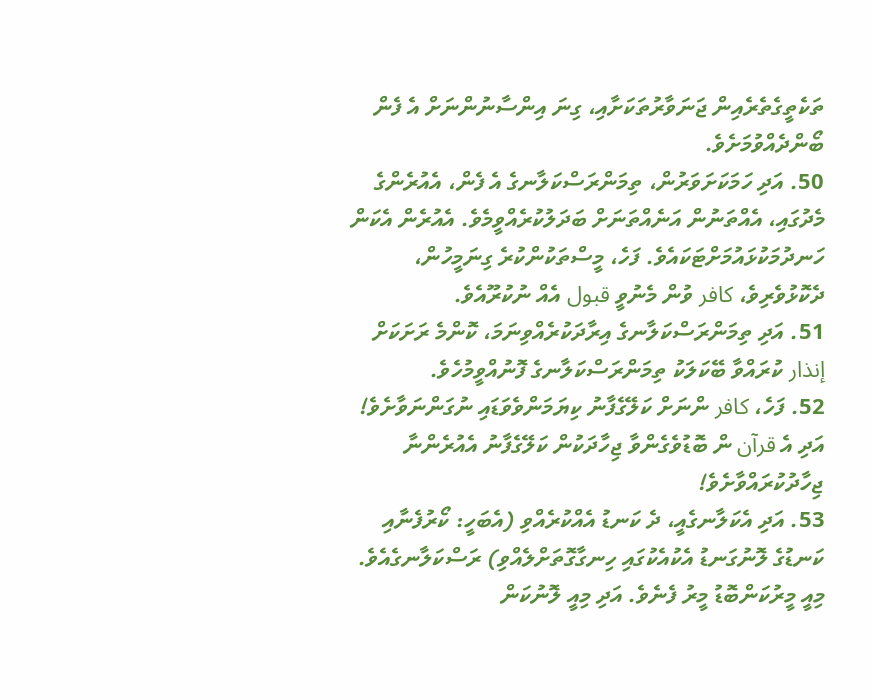ތަކެތީގެތެރެއިން ޖަނަވާރުތަކަށާއި، ގިނަ އިންސާނުންނަށް އެ ފެން ބޯންދެއްވުމަށެވެ.
50. އަދި ހަމަކަށަވަރުން، ތިމަންރަސްކަލާނގެ އެ ފެން، އެއުރެންގެ މެދުގައި، އެއްތަނުން އަނެއްތަނަށް ބަދަލުކުރެއްވީމެވެ. އެއުރެން އެކަން ހަނދުމަކުޅައުމަށްޓަކައެވެ. ފަހެ، މީސްތަކުންކުރެ ގިނަމީހުން، ދެކޮޅުވެރިވެ، كافر ވުން މެނުވީ قبول އެއް ނުކުރޫއެވެ.
51. އަދި ތިމަންރަސްކަލާނގެ އިރާދަކުރެއްވިނަމަ، ކޮންމެ ރަށަކަށް إنذار ކުރައްވާ ބޭކަލަކު ތިމަންރަސްކަލާނގެ ފޮނުއްވީމުހެވެ.
52. ފަހެ، كافر ންނަށް ކަލޭގެފާނު ކިޔަމަންވެވަޑައި ނުގަންނަވާށެވެ! އަދި އެ قرآن ން ބޮޑުވެގެންވާ ޖިހާދަކުން ކަލޭގެފާނު އެއުރެންނާ ޖިހާދުކުރައްވާށެވެ!
53. އަދި އެކަލާނގެއީ، ދެ ކަނޑު އެއްކުރެއްވި (އެބަހީ: ކޯރުފެނާއި ކަނޑުގެ ލޮނުގަނޑު އެކުއެކުގައި ހިނގާގޮތަށްލެއްވި) ރަސްކަލާނގެއެވެ. މިއީ މީރުކަންބޮޑު މީރު ފެނެވެ. އަދި މިއީ ލޮނުކަން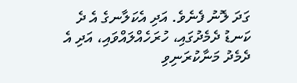ގަދަ ލޮނު ފެނެވެ. އަދި އެކަލާނގެ އެ ދެ ކަނޑު ދެމެދުގައި، ހުރަހެއްލައްވައި، އަދި އެ ދެމެދު މަނާކުރަނިވި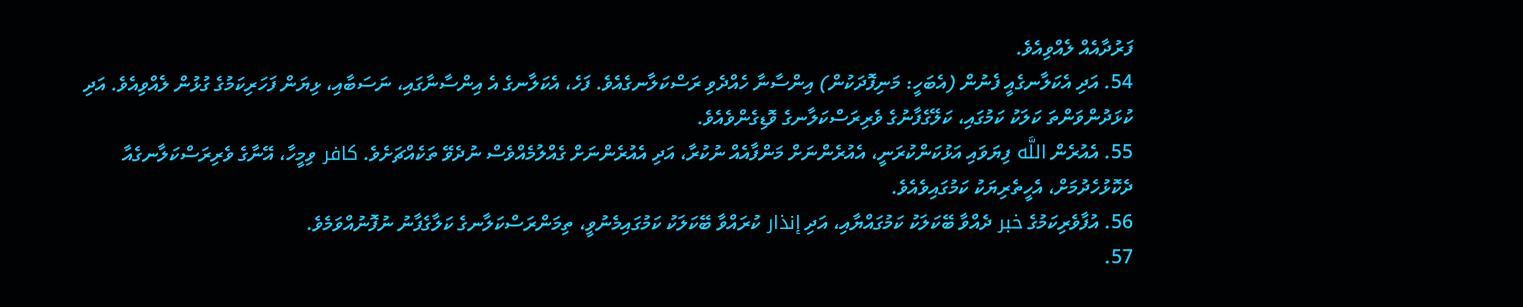ފަރުދާއެއް ލެއްވިއެވެ.
54. އަދި އެކަލާނގެއީ ފެނުން (އެބަހީ: މަނިފޮދަކުން) އިންސާނާ ހެއްދެވި ރަސްކަލާނގެއެވެ. ފަހެ، އެކަލާނގެ އެ އިންސާނާގައި، ނަސަބާއި، ޅިޔަން ފަހަރިކަމުގެ ގުޅުން ލެއްވިއެވެ. އަދި ކުޅަދުންވަންތަ ކަލަކު ކަމުގައި، ކަލޭގެފާނުގެ ވެރިރަސްކަލާނގެ ވޮޑިގެންވެއެވެ.
55. އެއުރެން اللَّه ފިޔަވައި އަޅުކަންކުރަނީ، އެއުރެންނަށް މަންފާއެއް ނުކުރާ، އަދި އެއުރެންނަށް ގެއްލުމެއްވެސް ނުދެވޭ ތަކެއްޗަށެވެ. كافر ވިމީހާ، އޭނާގެ ވެރިރަސްކަލާނގެއާ ދެކޮޅުހެދުމަށް، އެހީތެރިޔަކު ކަމުގައިވެއެވެ.
56. އުފާވެރިކަމުގެ خبر ދެއްވާ ބޭކަލަކު ކަމުގައްޔާއި، އަދި إنذار ކުރައްވާ ބޭކަލަކު ކަމުގައިމެނުވީ، ތިމަންރަސްކަލާނގެ ކަލާގެފާނު ނުފޮނުއްވަމެވެ.
57.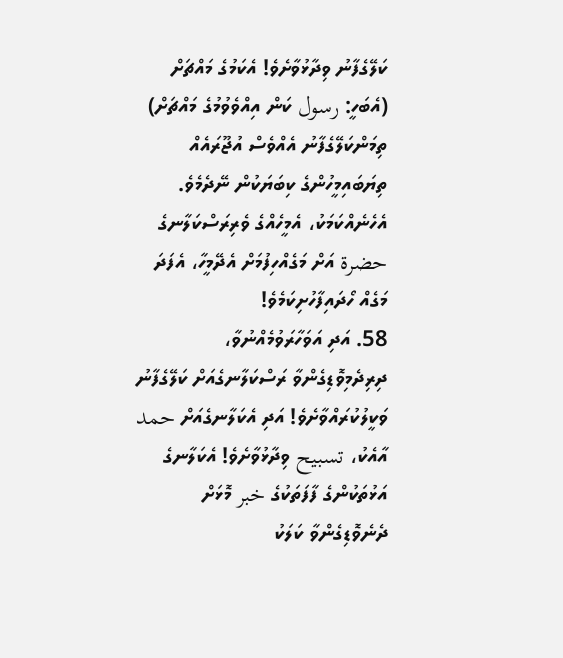ކަލޭގެފާނު ވިދާޅުވާށެވެ! އެކަމުގެ މައްޗަށް (އެބަހީ: رسول ކަން އިއްވެވުމުގެ މައްޗަށް) ތިމަންކަލޭގެފާނު އެއްވެސް އުޖޫރައެއް ތިޔަބައިމީހުންގެ ކިބަޔަކުން ނޭދެމެވެ. އެހެނެއްކަމަކު، އެމީހެއްގެ ވެރިރަސްކަލާނގެ حضرة އަށް މަގެއްހިފުމަށް އެދޭމީހާ، އެފަދަ މަގެއް ހޯދައިފާހުށިކަމެވެ!
58. އަދި އަވަހާރަވުމެއްނުވާ، ދިރިދެމިވޮޑިގެންވާ ރަސްކަލާނގެއަށް ކަލޭގެފާނު ވަކީލުކުރައްވާށެވެ! އަދި އެކަލާނގެއަށް حمد އާއެކު، تسبيح ވިދާޅުވާށެވެ! އެކަލާނގެ އަޅުތަކުންގެ ފާފަތަކުގެ خبر މޮޅަށް ދެނެވޮޑިގެންވާ ކަލަކު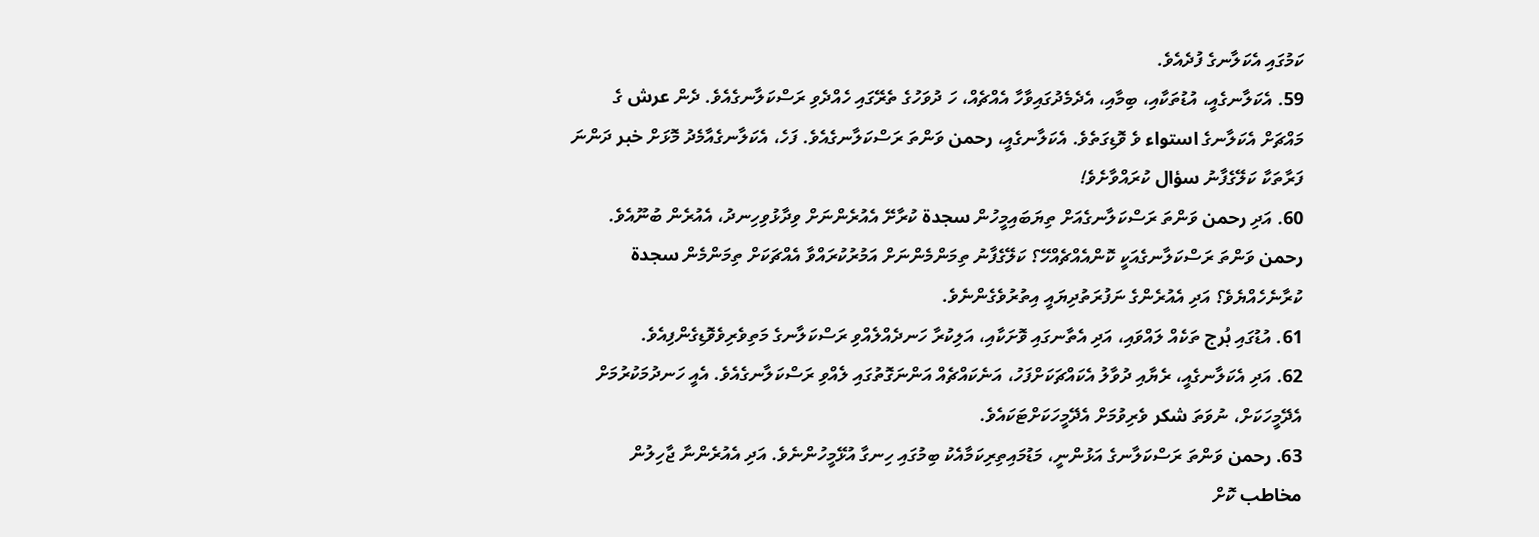ކަމުގައި އެކަލާނގެ ފުދެއެވެ.
59. އެކަލާނގެއީ، އުޑުތަކާއި، ބިމާއި، އެދެމެދުގައިވާހާ އެއްޗެއް، ހަ ދުވަހުގެ ތެރޭގައި ހެއްދެވި ރަސްކަލާނގެއެވެ. ދެން عرش ގެ މައްޗަށް އެކަލާނގެ استواء ވެ ވޮޑިގަތެވެ. އެކަލާނގެއީ، رحمن ވަންތަ ރަސްކަލާނގެއެވެ. ފަހެ، އެކަލާނގެއާމެދު މޮޅަށް خبر ދަންނަ ފަރާތަކާ ކަލޭގެފާނު سؤال ކުރައްވާށެވެ!
60. އަދި رحمن ވަންތަ ރަސްކަލާނގެއަށް ތިޔަބައިމީހުން سجدة ކުރާށޭ އެއުރެންނަށް ވިދާޅުވިހިނދު، އެއުރެން ބުނޫއެވެ. رحمن ވަންތަ ރަސްކަލާނގެއަކީ ކޮންއެއްޗެއްހޭ؟ ކަލޭގެފާނު ތިމަންމެންނަށް އަމުރުކުރައްވާ އެއްޗަކަށް ތިމަންމެން سجدة ކުރާނެހެއްޔެވެ؟ އަދި އެއުރެންގެ ނަފުރަތުދިޔައީ އިތުރުވެގެންނެވެ.
61. އުޑުގައި بُرج ތަކެއް ލައްވައި، އަދި އެތާނގައި ވޮށަކާއި، އަލިކުރާ ހަނދެއްލެއްވި ރަސްކަލާނގެ މަތިވެރިވެވޮޑިގެންފިއެވެ.
62. އަދި އެކަލާނގެއީ، ރެޔާއި ދުވާލު އެކައްޗަކަށްފަހު، އަނެކައްޗެއް އަންނަގޮތުގައި ލެއްވި ރަސްކަލާނގެއެވެ. އެއީ ހަނދުމަކުރުމަށް އެދޭމީހަކަށް، ނުވަތަ شكر ވެރިވުމަށް އެދޭމީހަކަށްޓަކައެވެ.
63. رحمن ވަންތަ ރަސްކަލާނގެ އަޅުންނީ، މަޑުމައިތިރިކަމާއެކު ބިމުގައި ހިނގާ އުޅޭމީހުންނެވެ. އަދި އެއުރެންނާ ޖާހިލުން مخاطب ކޮށް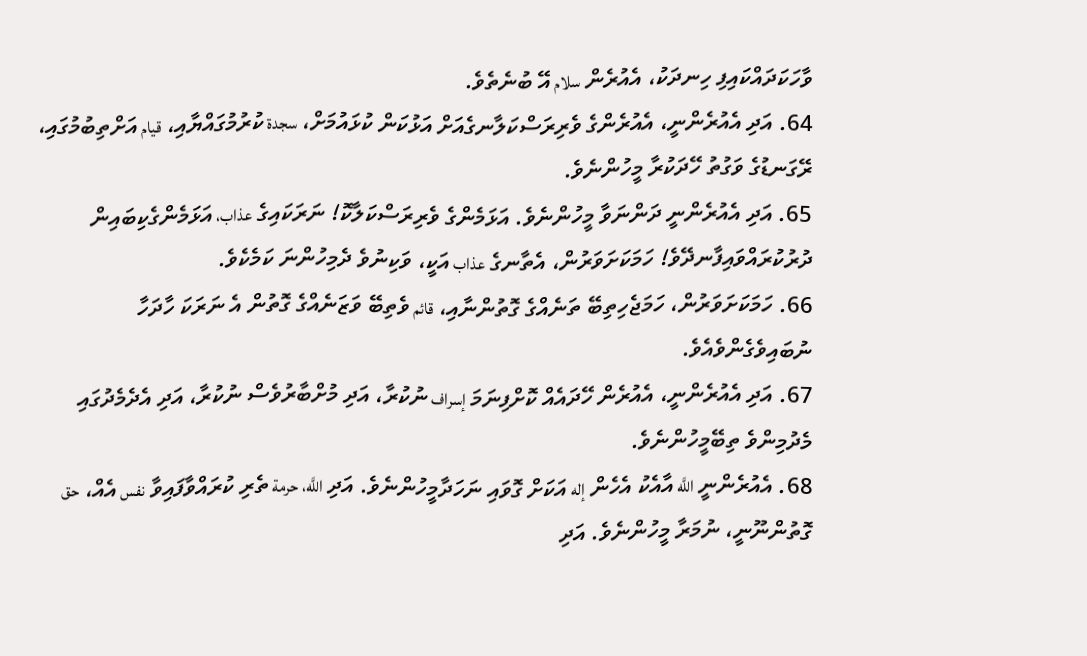ވާހަކަދައްކައިފި ހިނދަކު، އެއުރެން سلام އޭ ބުނެތެވެ.
64. އަދި އެއުރެންނީ، އެއުރެންގެ ވެރިރަސްކަލާނގެއަށް އަޅުކަން ކުޅައުމަށް، سجدة ކުރުމުގައްޔާއި، قيام އަށްތިބުމުގައި، ރޭގަނޑުގެ ވަގުތު ހޭދަކުރާ މީހުންނެވެ.
65. އަދި އެއުރެންނީ ދަންނަވާ މީހުންނެވެ. އަޅަމެންގެ ވެރިރަސްކަލާކޮ! ނަރަކައިގެ عذاب، އަޅަމެންގެކިބައިން ދުރުކުރައްވައިފާނދޭވެ! ހަމަކަށަވަރުން، އެތާނގެ عذاب އަކީ، ވަކިނުވެ ދެމިހުންނަ ކަމެކެވެ.
66. ހަމަކަށަވަރުން، ހަމަޖެހިތިބޭ ތަނެއްގެ ގޮތުންނާއި، قائم ވެތިބޭ ވަޒަނެއްގެ ގޮތުން އެ ނަރަކަ ހާދަހާ ނުބައިވެގެންވެއެވެ.
67. އަދި އެއުރެންނީ، އެއުރެން ހޭދައެއް ކޮށްފިނަމަ إسراف ނުކުރާ، އަދި މުށްބާރުވެސް ނުކުރާ، އަދި އެދެމެދުގައި މެދުމިންވެ ތިބޭމީހުންނެވެ.
68. އެއުރެންނީ اللَّه އާއެކު އެހެން إله އަކަށް ގޮވައި ނަހަދާމީހުންނެވެ. އަދި اللَّه، حرمة ތެރި ކުރައްވާފައިވާ نفس އެއް، حق ގޮތުންނޫނީ، ނުމަރާ މީހުންނެވެ. އަދި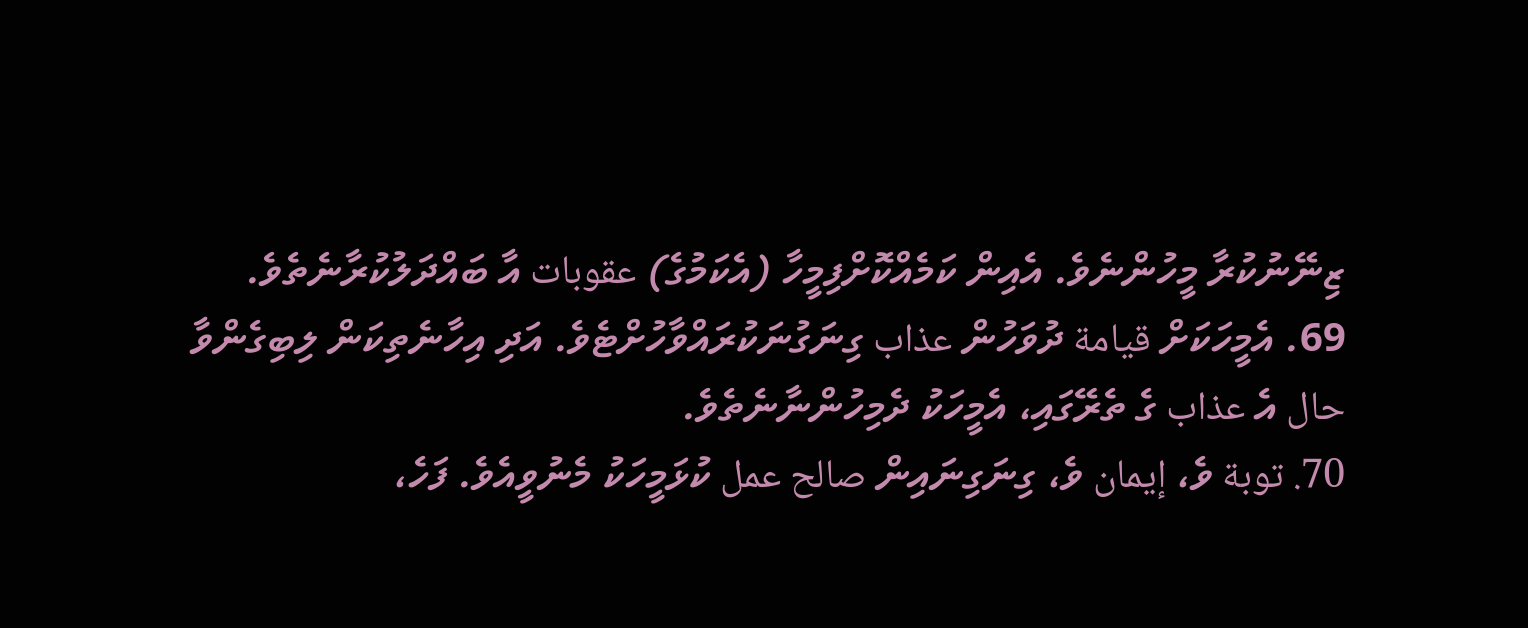ޒިނޭނުކުރާ މީހުންނެވެ. އެއިން ކަމެއްކޮށްފިމީހާ (އެކަމުގެ) عقوبات އާ ބައްދަލުކުރާނެތެވެ.
69. އެމީހަކަށް قيامة ދުވަހުން عذاب ގިނަގުނަކުރައްވާހުށްޓެވެ. އަދި އިހާނެތިކަން ލިބިގެންވާ حال އެ عذاب ގެ ތެރޭގައި، އެމީހަކު ދެމިހުންނާނެތެވެ.
70. توبة ވެ، إيمان ވެ، ގިނަގިނައިން صالح عمل ކުޅަމީހަކު މެނުވީއެވެ. ފަހެ،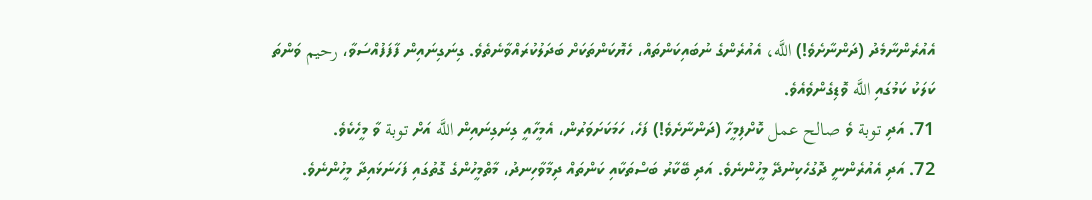އެއުރެންނާމެދު (ދަންނާށެވެ!) اللَّه، އެއުރެންގެ ނުބައިކަންތައް، ހެޔޮކަންތަކަށް ބަދަލުކުރައްވާނެތެވެ. ގިނަގިނައިން ފާފަފުއްސަވާ، رحيم ވަންތަ ކަލަކު ކަމުގައި اللَّه ވޮޑިގެންވެއެވެ.
71. އަދި توبة ވެ صالح عمل ކޮށްފިމީހާ (ދަންނާށެވެ!) ފަހެ، ހަމަކަށަވަރުން، އެމީހާއީ ގިނަގިނައިން اللَّه އަށް توبة ވާ މީހެކެވެ.
72. އަދި އެއުރެންނީ ދޮގުހެކިނުދޭ މީހުންނެވެ. އަދި ބޭކާރު ބަސްތަކާއި ކަންތައް ދިމާވާހިނދު، މާތްމީހުންގެ ގޮތުގައި ފަހަނަޅައިދާ މީހުންނެވެ.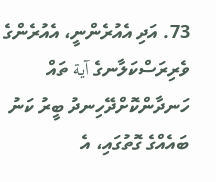73. އަދި އެއުރެންނީ، އެއުރެންގެ ވެރިރަސްކަލާނގެ آية ތައް ހަނދާންކޮށްދޭހިނދު ބީރު ކަނު ބައެއްގެ ގޮތުގައި، އެ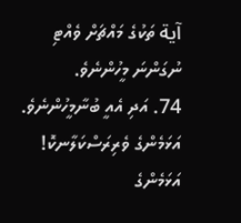آية ތަކުގެ މައްޗަށް ވެއްޓި ނުގަންނަ މީހުންނެވެ.
74. އަދި އެއީ ބުނާމީހުންނެވެ. އަޅަމެންގެ ވެރިރަސްކަލާނކޮ! އަޅަމެންގެ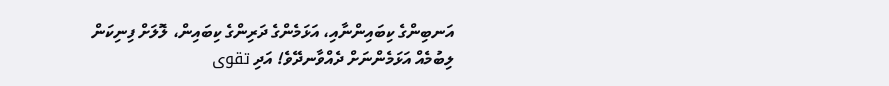އަނބިންގެ ކިބައިންނާއި، އަޅަމެންގެ ދަރިންގެ ކިބައިން، ލޮލަށް ފިނިކަން ލިބުމެއް އަޅަމެންނަށް ދެއްވާނދޭވެ! އަދި تقوى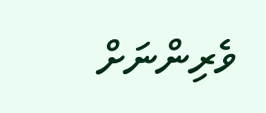ވެރިންނަށް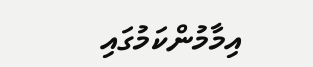އިމާމުންކަމުގައި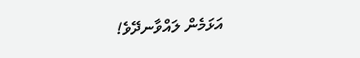އަޅަމެން ލައްވާނދޭވެ!